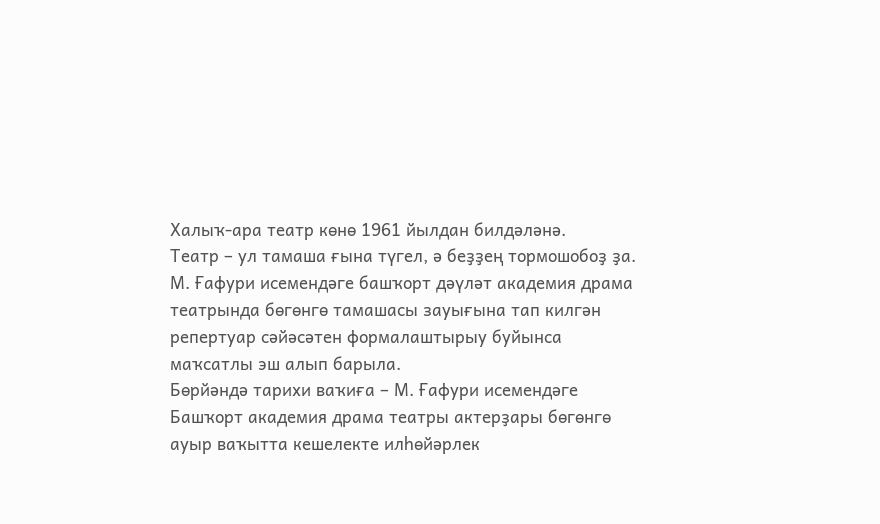Халыҡ-ара театр көнө 1961 йылдан билдәләнә.
Театр – ул тамаша ғына түгел, ә беҙҙең тормошобоҙ ҙа.
М. Ғафури исемендәге башҡорт дәүләт академия драма театрында бөгөнгө тамашасы зауығына тап килгән репертуар сәйәсәтен формалаштырыу буйынса маҡсатлы эш алып барыла.
Бөрйәндә тарихи ваҡиға – М. Ғафури исемендәге Башҡорт академия драма театры актерҙары бөгөнгө ауыр ваҡытта кешелекте илһөйәрлек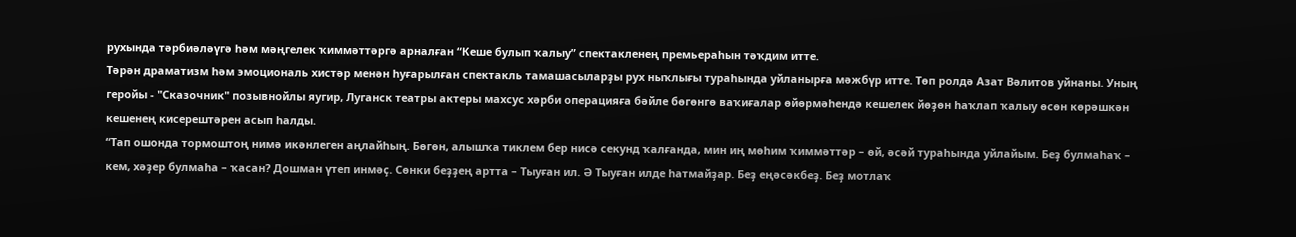рухында тәрбиәләүгә һәм мәңгелек ҡиммәттәргә арналған “Кеше булып ҡалыу” спектакленең премьераһын тәҡдим итте.
Тәрән драматизм һәм эмоциональ хистәр менән һуғарылған спектакль тамашасыларҙы рух ныҡлығы тураһында уйланырға мәжбүр итте. Төп ролдә Азат Вәлитов уйнаны. Уның геройы - "Сказочник" позывнойлы яугир, Луганск театры актеры махсус хәрби операцияға бәйле бөгөнгө ваҡиғалар өйөрмәһендә кешелек йөҙөн һаҡлап ҡалыу өсөн көрәшкән кешенең кисерештәрен асып һалды.
“Тап ошонда тормоштоң нимә икәнлеген аңлайһың. Бөгөн, алышҡа тиклем бер нисә секунд ҡалғанда, мин иң мөһим ҡиммәттәр – өй, әсәй тураһында уйлайым. Беҙ булмаһаҡ – кем, хәҙер булмаһа – ҡасан? Дошман үтеп инмәҫ. Сөнки беҙҙең артта – Тыуған ил. Ә Тыуған илде һатмайҙар. Беҙ еңәсәкбеҙ. Беҙ мотлаҡ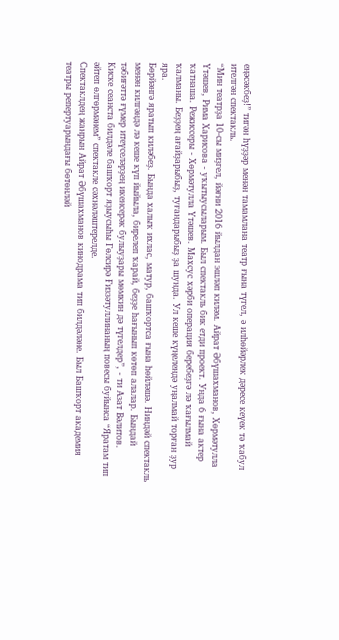еңәсәкбеҙ!” тигән һүҙҙәр менән тамамлана театр ғына түгел, ә илһөйәрлек дәресе кеүек тә ҡабул ителгән спектакль.
“Мин театрҙа 10-сы миҙгел, йәғни 2016 йылдан эшләп киләм. Айрат Әбүшахманов, Хөрмәтулла Үтәшев, Рима Харисова - уҡытыусыларым. Был спектакль бик етди проект. Унда 6 ғына актер ҡатнаша. Режиссеры - Хөрмәтулла Үтәшев. Махсус хәрби операция беребеҙгә лә ҡағылмай ҡалманы. Беҙҙең ағайҙарыбыҙ, туғандарыбыҙ ҙа шунда. Ул кеше күңелендә уңалмай торған ҙур яра.
Бөрйәнгә яратып киләбеҙ. Бында халыҡ ихлас, матур, башҡортса ғына һөйләшә. Ниндәй спектакль менән килгәндә лә кеше күп йыйыла, бирелеп ҡарай, беҙҙе һағынып көтөп алалар. Бындай тәбиғәттә ғүмер итеүселәрҙең икенсерәк булыуҙары мөмкин дә түгелдер”, - ти Азат Вәлитов.
Киске сеанста билдәле башҡорт яҙыусыһы Гөлсирә Ғиззәтуллинаның повесы буйынса “Яратам тип әйтеп өлгөрмәнем” спектакле сәхнәләштерелде.
Спектаклдең жанрын Айрат Әбүшахманов кинодрама тип билдәләне. Был Башҡорт академия театры репертуарындағы бөтөнләй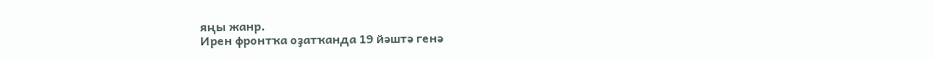яңы жанр.
Ирен фронтҡа оҙатҡанда 19 йәштә генә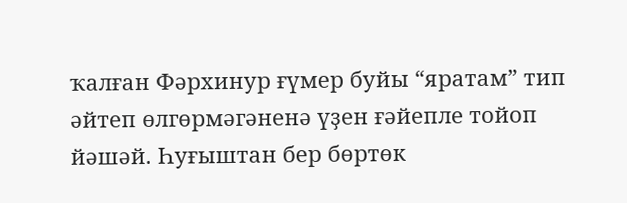ҡалған Фәрхинур ғүмер буйы “яратам” тип әйтеп өлгөрмәгәненә үҙен ғәйепле тойоп йәшәй. Һуғыштан бер бөртөк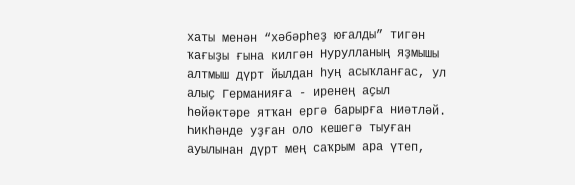хаты менән “хәбәрһеҙ юғалды” тигән ҡағыҙы ғына килгән Нурулланың яҙмышы алтмыш дүрт йылдан һуң асыҡланғас, ул алыҫ Германияға - иренең аҫыл һөйәктәре ятҡан ергә барырға ниәтләй. Һикһәнде уҙған оло кешегә тыуған ауылынан дүрт мең саҡрым ара үтеп,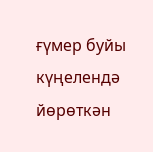ғүмер буйы күңелендә йөрөткән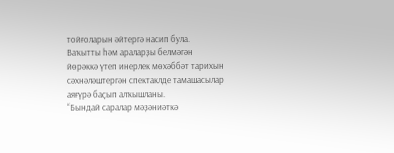тойғоларын әйтергә насип була.
Ваҡытты һәм араларҙы белмәгән йөрәккә үтеп инерлек мөхәббәт тарихын сәхнәләштергән спектаклде тамашасылар аяғүрә баҫып алҡышланы.
“Бындай саралар мәҙәниәткә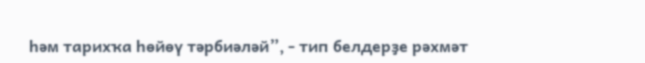һәм тарихҡа һөйөү тәрбиәләй”, - тип белдерҙе рәхмәт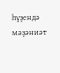һүҙендә мәҙәниәт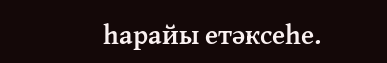һарайы етәксеһе.